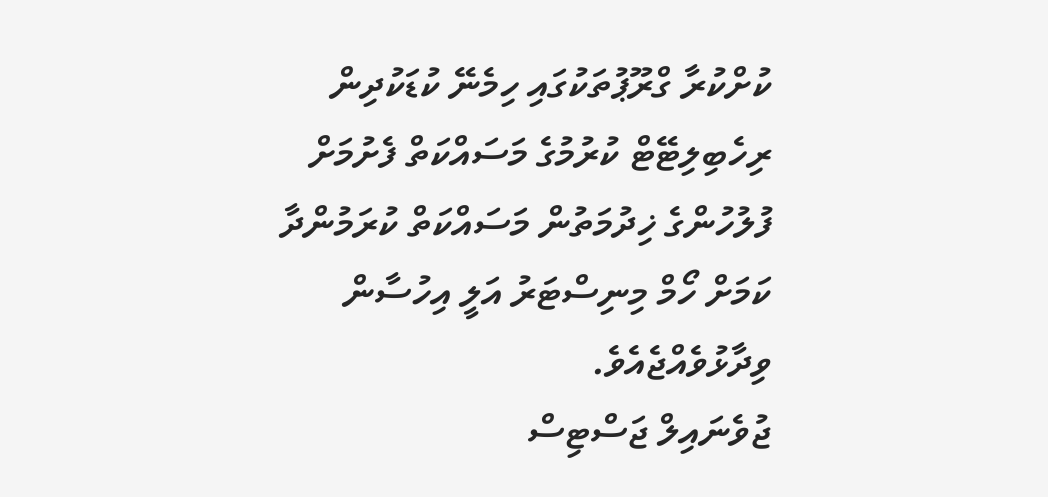ކުށްކުރާ ގްރޫޕުތަކުގައި ހިމެނޭ ކުޑަކުދިން ރިހެބިލިޓޭޓް ކުރުމުގެ މަސައްކަތް ފެށުމަށް ފުލުހުންގެ ޚިދުމަތުން މަސައްކަތް ކުރަމުންދާ ކަމަށް ހޯމް މިނިސްޓަރު އަލީ އިހުސާން ވިދާޅުވެއްޖެއެވެ.
ޖުވެނައިލް ޖަސްޓިސް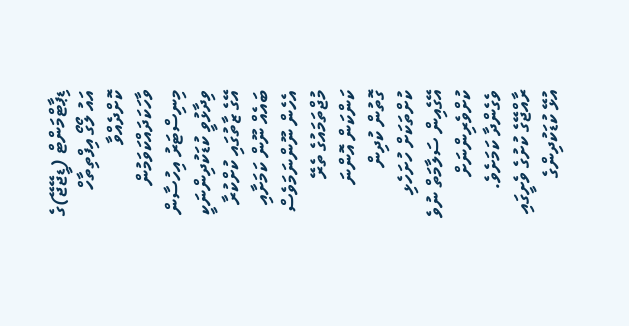ޑިޕާޓްމަންޓް (ޑީޖޭޖޭ)ގެ އައު ލޯގޯ އިފްތިތާހް ކޮށްދެއްވާ ވާހަކަދައްކަވަމުން މިނިސްޓަރު އިހުސާން ވިދާޅުވީ ކުޑަކުދިންނަކީ އޭގެ ޒާތުގައި ކުށްކުރާ ބައެއް ނޫން ކަމަށާއި އެހެން ނޫންނަމަވެސް މުޖްތަމައުގެ ތެރޭ ކަންކަން އޮންނަ ގޮތުން ކުދިން ކުށްތަކަށް ހުށަހެޅި އޭގެއިން ސަލާމަތް ނުވެ ކުށްވެރިންނަށް ވެގެންދާ ކަމަށެވެ.
ރާއްޖޭގެ ކުށުގެ ވެށީގައި އުޅޭ ކުޑަކުދިންގެ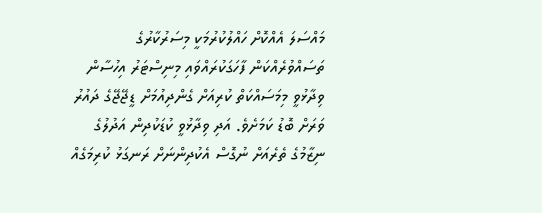މައްސަލަ އެއްކޮށް ހައްލުކުރުމަކީ މިސަރުކާރުގެ ތަސައްވުރެއްކަން ފާހަގަކުރައްވައި މިނިސްޓަރު އިހުސާން ވިދާޅުވީ މިމަސައްކަތް ކުރިއަށް ގެންދިއުމަށް ޑީޖޭޖޭގެ ދައުރު ވަރަށް ބޮޑު ކަމަށެވެ. އަދި ވިދާޅުވީ ކުޑަކުދިން އަދުލުގެ ނިޒާމުގެ ތެރެއަށް ނުގޮސް އެކުދިންނަށް ރަނގަޅު ކުރިމަގެއް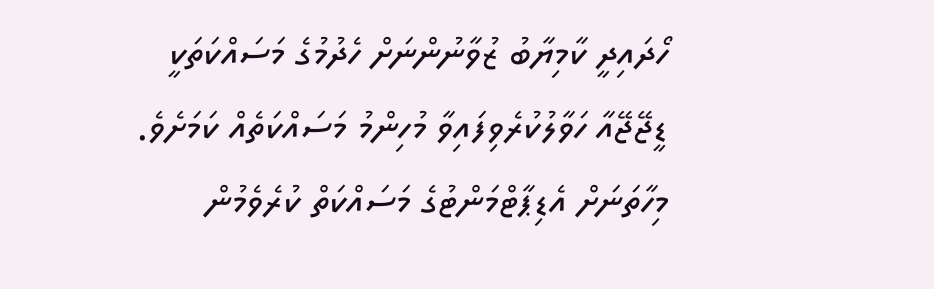ހޯދައިދީ ކާމިޔާބު ޒުވާނުންނަށް ހެދުމުގެ މަސައްކަތަކީ ޑީޖޭޖޭއާ ހަވާލުކުރެވިފައިވާ މުހިންމު މަސައްކަތެއް ކަމަށެވެ.
މިހާތަނަށް އެޑިޕާޓްމަންޓުގެ މަސައްކަތް ކުރެވެމުން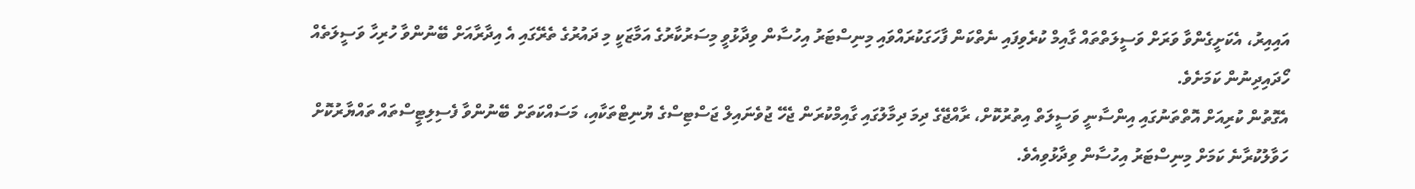އައިއިރު، އެކަށީގެންވާ ވަރަށް ވަސީލަތްތައް ގާއިމް ކުރެވިފައި ނެތްކަން ފާހަގަކުރައްވައި މިނިސްޓަރު އިހުސާން ވިދާޅުވީ މިސަރުކާރުގެ އަމާޒަކީ މި ދައުރުގެ ތެރޭގައި އެ އިދާރާއަށް ބޭނުންވާ ހުރިހާ ވަސީލަތެއް ހޯދައިދިނުން ކަމަށެވެ.
އެގޮތުން ކުރިއަށް އޮތްތަނުގައި އިންސާނީ ވަސީލަތް އިތުރުކޮށް، ރާއްޖޭގެ ދިމަ ދިމާލުގައި ގާއިމްކުރަން ޖެހޭ ޖުވެނައިލް ޖަސްޓިސްގެ ޔުނިޓްތަކާއި، މަސައްކަތަށް ބޭނުންވާ ފެސިލިޓީސްތައް ތައްޔާރުކޮށް ހަވާލުކުރާނެ ކަމަށް މިނިސްޓަރު އިހުސާން ވިދާޅުވިއެވެ.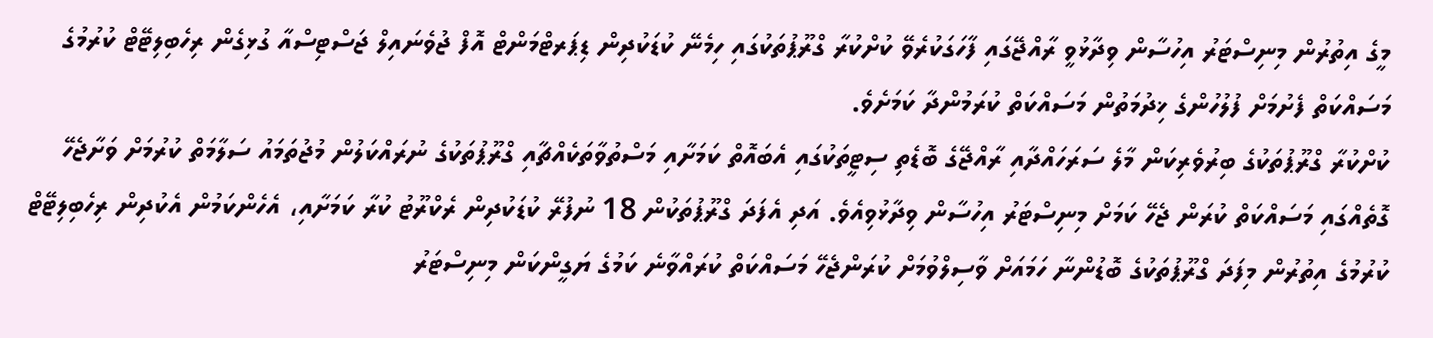މީގެ އިތުރުން މިނިސްޓަރު އިހުސާން ވިދާޅުވީ ރާއްޖޭގައި ފާހަގަކުރެވޭ ކުށްކުރާ ގްރޫޕުތަކުގައި ހިމެނޭ ކުޑަކުދިން ޑިޕަރޓްމަންޓް އޮފް ޖުވެނައިލް ޖަސްޓިސްއާ ގުޅިގެން ރިހެބިލިޓޭޓް ކުރުމުގެ މަސައްކަތް ފެށުމަށް ފުލުހުންގެ ޚިދުމަތުން މަސައްކަތް ކުރަމުންދާ ކަމަށެވެ.
ކުށްކުރާ ގްރޫޕުތަކުގެ ބިރުވެރިކަން މާލެ ސަރަހައްދާއި ރާއްޖޭގެ ބޮޑެތި ސިޓީތަކުގައި އެބައޮތް ކަމަށާއި މަސްތުވާތަކެއްޗާއި ގްރޫޕުތަކުގެ ނުރައްކަލުން މުޖުތަމައު ސަލާމަތް ކުރުމަށް ވަށާޖެހޭ ގޮތެއްގައި މަސައްކަތް ކުރަން ޖެހޭ ކަމަށް މިނިސްޓަރު އިހުސާން ވިދާޅުވިއެވެ. އަދި އެފަދަ ގްރޫޕުތަކުން 18 ނުފުރޭ ކުޑަކުދިން ރެކްރޫޓު ކުރާ ކަމަށާއި، އެހެންކަމުން އެކުދިން ރިހެބިލިޓޭޓް ކުރުމުގެ އިތުރުން މިފަދަ ގްރޫޕުތަކުގެ ބޮޑުންނާ ހަމައަށް ވާސިލްވުމަށް ކުރަންޖެހޭ މަސައްކަތް ކުރައްވާނެ ކަމުގެ ޔަގީންކަން މިނިސްޓަރު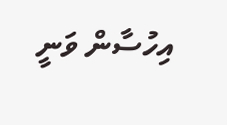އިހުސާން ވަނީ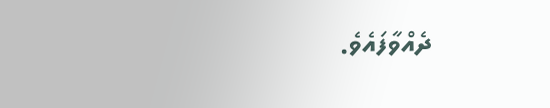ދެއްވާފައެވެ.